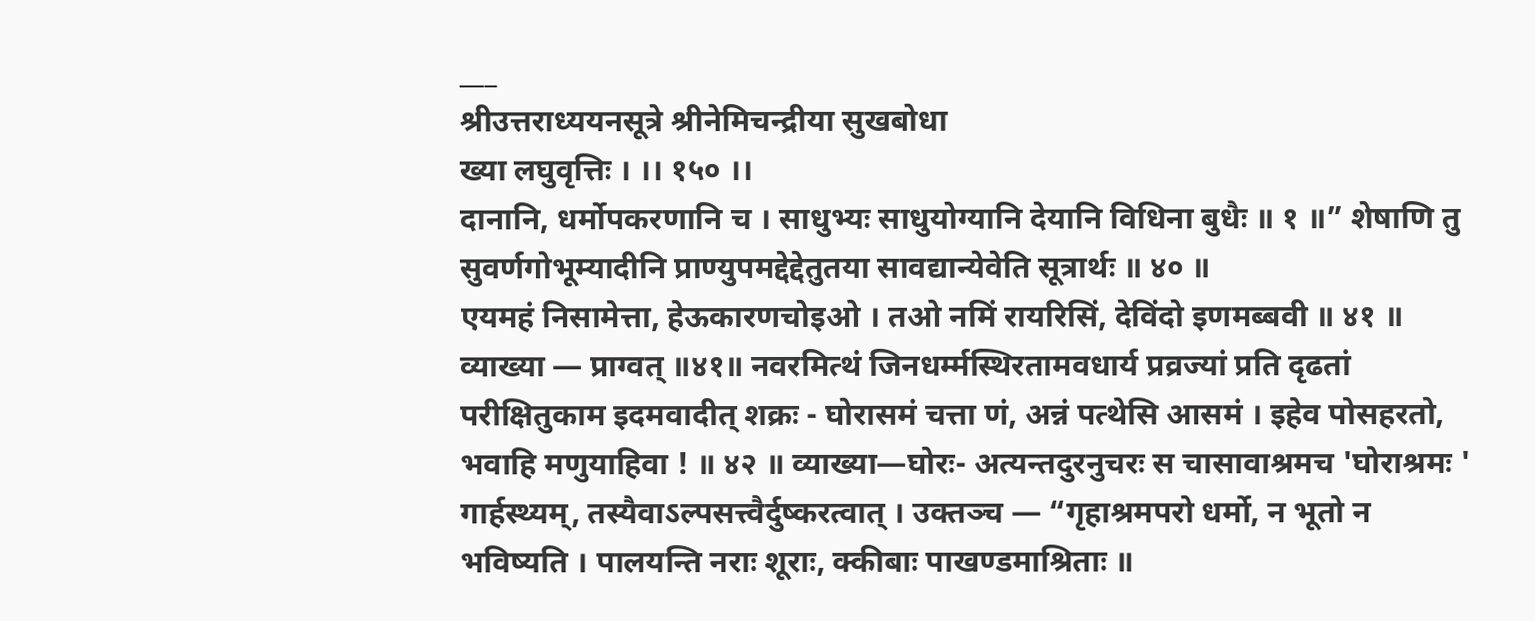___
श्रीउत्तराध्ययनसूत्रे श्रीनेमिचन्द्रीया सुखबोधा
ख्या लघुवृत्तिः । ।। १५० ।।
दानानि, धर्मोपकरणानि च । साधुभ्यः साधुयोग्यानि देयानि विधिना बुधैः ॥ १ ॥” शेषाणि तु सुवर्णगोभूम्यादीनि प्राण्युपमद्देद्देतुतया सावद्यान्येवेति सूत्रार्थः ॥ ४० ॥
एयमहं निसामेत्ता, हेऊकारणचोइओ । तओ नमिं रायरिसिं, देविंदो इणमब्बवी ॥ ४१ ॥ व्याख्या — प्राग्वत् ॥४१॥ नवरमित्थं जिनधर्म्मस्थिरतामवधार्य प्रव्रज्यां प्रति दृढतां परीक्षितुकाम इदमवादीत् शक्रः - घोरासमं चत्ता णं, अन्नं पत्थेसि आसमं । इहेव पोसहरतो, भवाहि मणुयाहिवा ! ॥ ४२ ॥ व्याख्या—घोरः- अत्यन्तदुरनुचरः स चासावाश्रमच 'घोराश्रमः ' गार्हस्थ्यम्, तस्यैवाऽल्पसत्त्वैर्दुष्करत्वात् । उक्तञ्च — “गृहाश्रमपरो धर्मो, न भूतो न भविष्यति । पालयन्ति नराः शूराः, क्कीबाः पाखण्डमाश्रिताः ॥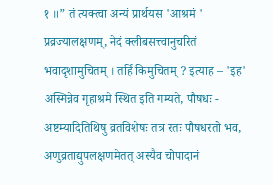१ ॥” तं त्यक्त्वा अन्यं प्रार्थयस 'आश्रमं ' प्रव्रज्यालक्षणम्, नेदं क्लीबसत्त्वानुचरितं भवादृशामुचितम् । तर्हि किमुचितम् ? इत्याह – 'इह' अस्मिन्नेव गृहाश्रमे स्थित इति गम्यते, पौषधः - अष्टम्यादितिथिषु व्रतविशेषः तत्र रतः पौषधरतो भव, अणुव्रताद्युपलक्षणमेतत् अस्यैव चोपादानं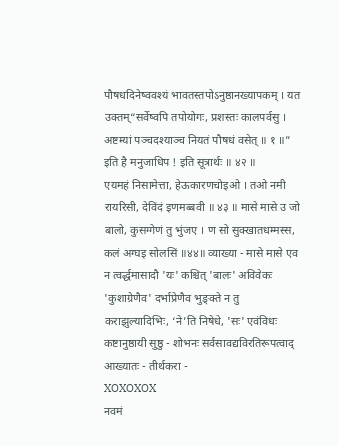पौषधदिनेष्ववश्यं भावतस्तपोऽनुष्ठानख्यापकम् । यत उक्तम्“सर्वेष्वपि तपोयोगः, प्रशस्तः कालपर्वसु । अष्टम्यां पञ्चदश्याञ्च नियतं पौषधं वसेत् ॥ १ ॥” इति है मनुजाधिप ! इति सूत्रार्थः ॥ ४२ ॥
एयमहं निसामेत्ता, हेऊकारणचोइओ । तओ नमी रायरिसी, देविंदं इणमब्बवी ॥ ४३ ॥ मासे मासे उ जो बालो, कुसग्गेणं तु भुंजए । ण सो सुक्खातधम्मस्स, कलं अग्घइ सोलसिं ॥४४॥ व्याख्या - मासे मासे एव न त्वर्द्धमासादौ 'यः' कश्चित् 'बालः' अविवेकः 'कुशाग्रेणैव' दर्भाप्रेणैव भुङ्क्ते न तु कराझुल्यादिभिः, ‘ने’ति निषेधे, 'सः' एवंविधः कष्टानुष्ठायी सुष्ठु - शोभनः सर्वसावद्यविरतिरूपत्वाद् आख्यातः - तीर्थकरा -
XOXOXOX
नवमं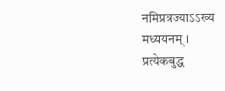नमिप्रत्रज्याऽऽख्य
मध्ययनम् ।
प्रत्येकबुद्ध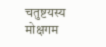चतुष्टयस्य मोक्षगम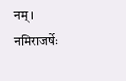नम् । नमिराजर्षेः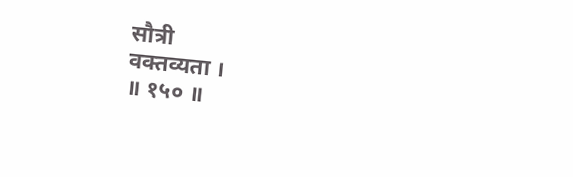सौत्री
वक्तव्यता ।
॥ १५० ॥